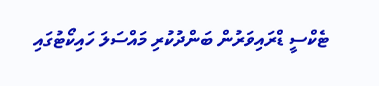ޓެކްސީ ޑްރައިވަރުން ބަންދުކުރި މައްސަލަ ހައިކޯޓުގައި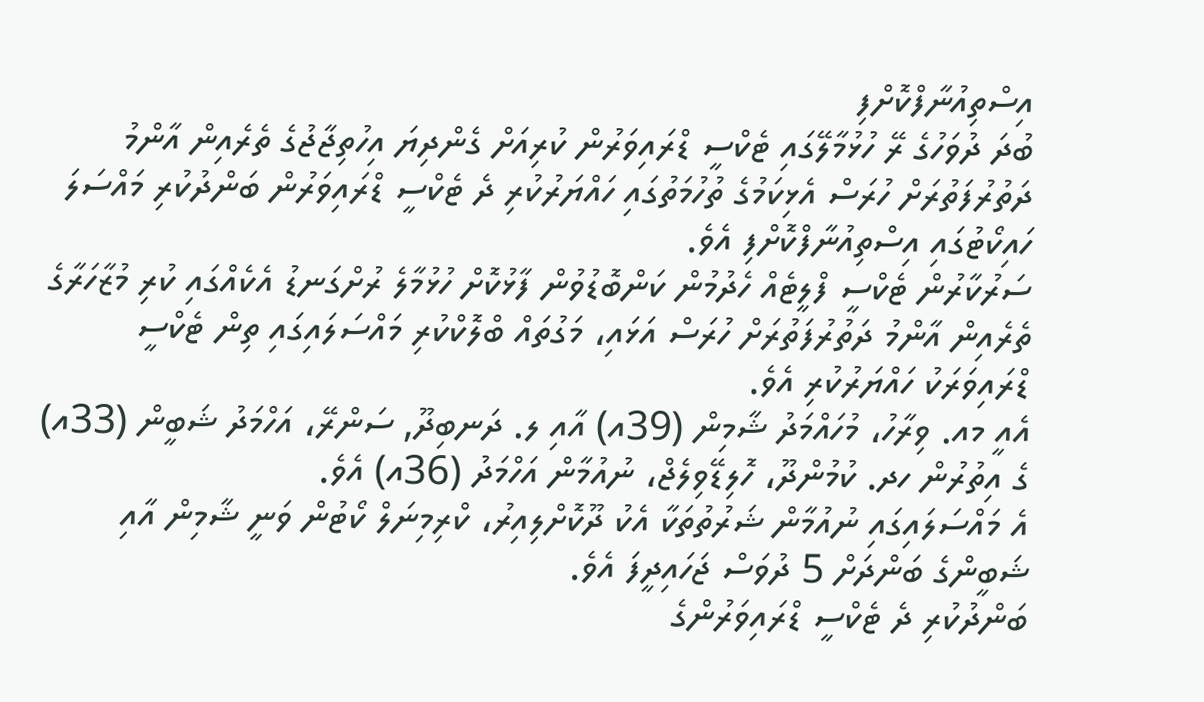އިސްތިއުނާފްކޮށްފި
ބުދަ ދުވަހުގެ ރޭ ހުޅުމާލޭގައި ޓެކްސީ ޑްރައިވަރުން ކުރިއަށް ގެންދިޔަ އިހުތިޖާޖުގެ ތެރެއިން އާންމު ދަތުރުފަތުރަށް ހުރަސް އެޅިކަމުގެ ތުހުމަތުގައި ހައްޔަރުކުރި ދެ ޓެކްސީ ޑްރައިވަރުން ބަންދުކުރި މައްސަލަ ހައިކޯޓުގައި އިސްތިއުނާފްކޮށްފި އެވެ.
ސަރުކާރުން ޓެކްސީ ފްލީޓެއް ހެދުމުން ކަންބޮޑުވުން ފާޅުކޮށް ހުޅުމާލެ ރުށްގަނޑު އެކެއްގައި ކުރި މުޒާހަރާގެ ތެރެއިން އާންމު ދަތުރުފަތުރަށް ހުރަސް އަޅައި، މަގުތައް ބްލޮކްކުރި މައްސަލައިގައި ތިން ޓެކްސީ ޑްރައިވަރަކު ހައްޔަރުކުރި އެވެ.
އެއީ މއ. ވިރާހު، މުހައްމަދު ޝާމިން (39އ) އާއި ލ. ދަނބިދޫ, ސަންރޭ، އަހްމަދު ޝަބީން (33އ) ގެ އިތުރުން ހދ. ކުމުންދޫ، ހޮލިޑޭވިލެޖް، ނުއުމާން އަހްމަދު (36އ) އެވެ.
އެ މައްސަލައިގައި ނުއުމާން ޝަރުތުތަކާ އެކު ދޫކޮށްލިއިރު، ކްރިމިނަލް ކޯޓުން ވަނީ ޝާމިން އާއި ޝަބީންގެ ބަންދަށް 5 ދުވަސް ޖަހައިދީފަ އެވެ.
ބަންދުކުރި ދެ ޓެކްސީ ޑްރައިވަރުންގެ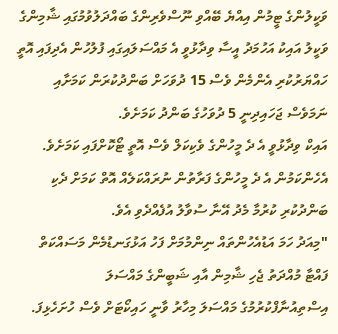ވަކީލުންގެ ޓީމުން އިއްޔެ ބޭއްވި ނޫސްވެރިންގެ ބައްދަލުވުމުގައި ޝާމިންގެ ވަކީލު އައިކު އަހުމަދު އީސާ ވިދާޅުވީ އެ މައްސަލައިގައި ފުލުހުން އެދިފައި އޮތީ ހައްޔަރުކުރި އެންމެން ވެސް 15 ދުވަހަށް ބަންދުކުރަން ކަމަށާއި ނަމަވެސް ޖަހައިދިނީ 5 ދުވަހުގެ ބަންދު ކަމަށެވެ.
އައިކް ވިދާޅުވީ އެ ދެ މީހުންގެ ވެކިކަލް ވެސް އޮތީ ޓޯކޮށްފައި ކަމަށެވެ. އެހެންކަމުން އެ ދެ މީހުންގެ ފަރާތުން ނުރައްކަލެއް އޮތް ކަމަށް ދެކި ބަންދުކުރި ކުރުމާ މެދު އޭނާ ސުވާލު އުފެއްދެވި އެވެ.
"މިއަދު ހަމަ އަޑުއެހުންތައް ނިންމުމަށް ފަހު އަޅުގަނޑުމެން މަސައްކަތް ފައްޓާ މުއްދަތު ޖެހި ޝާމިން އާއި ޝަބީންގެ މައްސަލަ އިސްތިއުނާފްކުރުމުގެ މައްސަލަ މިހާރު ވާނީ ހައިކޯޓަށް ވެސް ހުށަހެޅިފަ.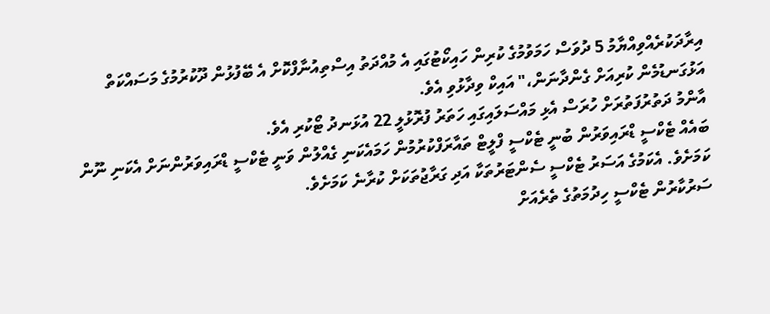އިރާދަކުރެއްވިއްޔާމު 5 ދުވަސް ހަމަވުމުގެ ކުރިން ހައިކޯޓުގައި އެ މުއްދަތު އިސްތިއުނާފްކޮށް އެ ބޭފުޅުން ދޫކުރުމުގެ މަސައްކަތް އަޅުގަނޑުމެން ކުރިއަށް ގެންދާނަން،" އައިކް ވިދާޅުވި އެވެ.
އާންމު ދަތުރުފަތުރަށް ހުރަސް އެޅި މައްސަލައިގައި ހަތަރު ފުރޮޅުލީ 22 އުޅަނދު ޓޯކުރި އެވެ.
ބައެއް ޓެކްސީ ޑްރައިވަރުން ބުނީ ޓެކްސީ ފްލީޓް ތައާރަފްކުރުމުން ހަމައެކަނި ގެއްލުން ވަނީ ޓެކްސީ ޑްރައިވަރުންނަށް އެކަނި ނޫން ކަމަށެވެ. އެކަމުގެ އަސަރު ޓެކްސީ ސެންޓަރުތަކާ އަދި ގަރާޖުތަކަށް ކުރާނެ ކަމަށެވެ.
ސަރުކާރުން ޓެކްސީ ހިދުމަތުގެ ތެރެއަށް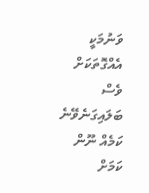ވަނުމަކީ އެއްގޮތަކަށް ވެސް ބަލައިގަނެވޭނެ ކަމެއް ނޫން ކަމަށް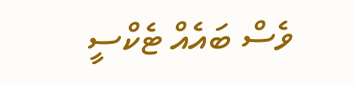ވެސް ބައެއް ޓެކްސީ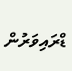ޑްރައިވަރުން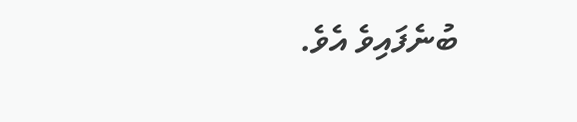ބުނެފައިވެ އެވެ.